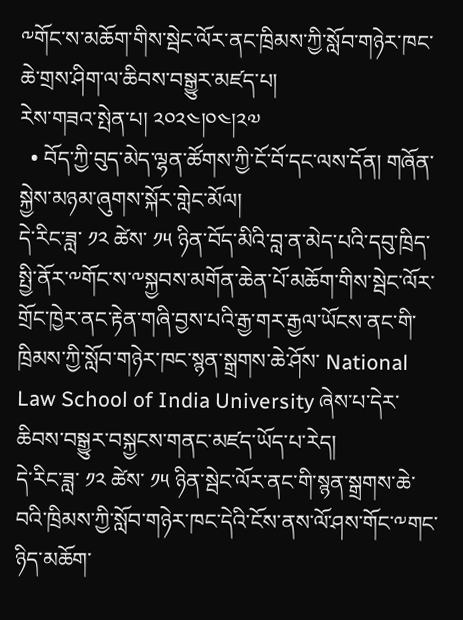༸གོང་ས་མཆོག་གིས་སྦེང་ལོར་ནང་ཁྲིམས་ཀྱི་སློབ་གཉེར་ཁང་ཆེ་གྲས་ཤིག་ལ་ཆིབས་བསྒྱུར་མཛད་པ།
རེས་གཟའ་སྤེན་པ། ༢༠༢༤།༠༤།༢༧
  • བོད་ཀྱི་བུད་མེད་ལྷན་ཚོགས་ཀྱི་ངོ་བོ་དང་ལས་དོན། གཞོན་སྐྱེས་མཉམ་ཞུགས་སྐོར་གླེང་མོལ།
དེ་རིང་ཟླ་ ༡༢ ཚེས་ ༡༥ ཉིན་བོད་མིའི་བླ་ན་མེད་པའི་དབུ་ཁྲིད་སྤྱི་ནོར་༸གོང་ས་༸སྐྱབས་མགོན་ཆེན་པོ་མཆོག་གིས་སྦེང་ལོར་གྲོང་ཁྱེར་ནང་རྟེན་གཞི་བྱས་པའི་རྒྱ་གར་རྒྱལ་ཡོངས་ནང་གི་ཁྲིམས་ཀྱི་སློབ་གཉེར་ཁང་སྙན་སྒྲགས་ཆེ་ཤོས་ National Law School of India University ཞེས་པ་དེར་ཆིབས་བསྒྱུར་བསྐྱངས་གནང་མཛད་ཡོད་པ་རེད།
དེ་རིང་ཟླ་ ༡༢ ཚེས་ ༡༥ ཉིན་སྦེང་ལོར་ནང་གི་སྙན་སྒྲགས་ཆེ་བའི་ཁྲིམས་ཀྱི་སློབ་གཉེར་ཁང་དེའི་ངོས་ནས་ལོ་ཤས་གོང་༸གང་ཉིད་མཆོག་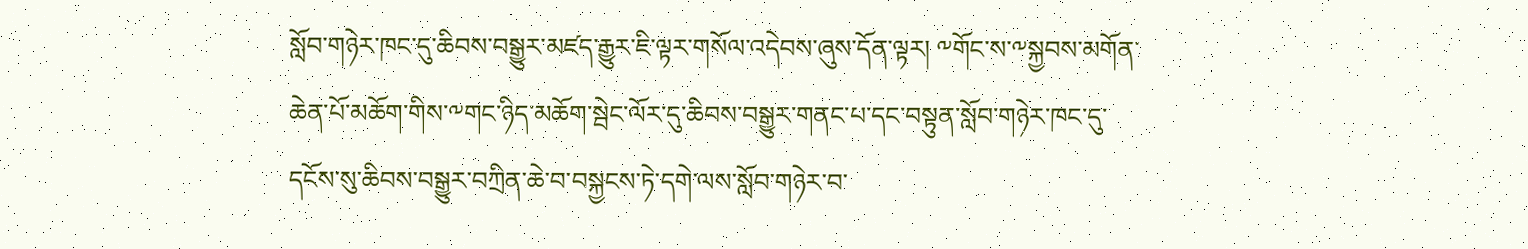སློབ་གཉེར་ཁང་དུ་ཆིབས་བསྒྱུར་མཛད་རྒྱུར་ཇི་ལྟར་གསོལ་འདེབས་ཞུས་དོན་ལྟར། ༸གོང་ས་༸སྐྱབས་མགོན་ཆེན་པོ་མཆོག་གིས་༸གང་ཉིད་མཆོག་སྦེང་ལོར་དུ་ཆིབས་བསྒྱུར་གནང་པ་དང་བསྟུན་སློབ་གཉེར་ཁང་དུ་དངོས་སུ་ཆིབས་བསྒྱུར་བཀྲིན་ཆེ་བ་བསྐྱངས་ཏེ་དགེ་ལས་སློབ་གཉེར་བ་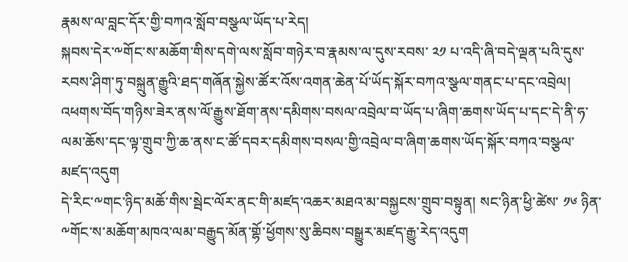རྣམས་ལ་བླང་དོར་གྱི་བཀའ་སློབ་བསྩལ་ཡོད་པ་རེད།
སྐབས་དེར་༸གོང་ས་མཆོག་གིས་དགེ་ལས་སློབ་གཉེར་བ་རྣམས་ལ་དུས་རབས་ ༢༡ པ་འདི་ཞི་བདེ་ལྡན་པའི་དུས་རབས་ཤིག་ཏུ་བསྐྲུན་རྒྱུའི་ཐད་གཞོན་སྐྱེས་ཚོར་འོས་འགན་ཆེན་པོ་ཡོད་སྐོར་བཀའ་སྩལ་གནང་པ་དང་འབྲེལ། འཕགས་བོད་གཉིས་ཟེར་ནས་ལོ་རྒྱུས་ཐོག་ནས་དམིགས་བསལ་འབྲེལ་བ་ཡོད་པ་ཞིག་ཆགས་ཡོད་པ་དང་དེ་ནི་ཧ་ལམ་ཆོས་དང་ལྟ་གྲུབ་ཀྱི་ཆ་ནས་ང་ཚོ་དབར་དམིགས་བསལ་གྱི་འབྲེལ་བ་ཞིག་ཆགས་ཡོད་སྐོར་བཀའ་བསྩལ་མཛད་འདུག
དེ་རིང་༸གང་ཉིད་མཆོ་གིས་སྦེང་ལོར་ནང་གི་མཛད་འཆར་མཐའ་མ་བསྐྱངས་གྲུབ་བསྟུན། སང་ཉིན་ཕྱི་ཚེས་ ༡༦ ཉིན་༸གོང་ས་མཆོག་མཁའ་ལམ་བརྒྱུད་མོན་གྷོ་ཕྱོགས་སུ་ཆིབས་བསྒྱུར་མཛད་རྒྱུ་རེད་འདུག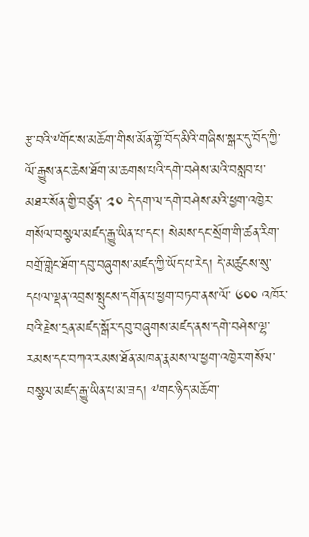རྩ་བའི་༸གོང་ས་མཆོག་གིས་མོན་གྷོ་བོད་མིའི་གཞིས་སྒར་དུ་བོད་ཀྱི་ལོ་རྒྱུས་ནང་ཆེས་ཐོག་མ་ཆགས་པའི་དགེ་བཤེས་མའི་བསླབ་པ་མཐར་སོན་གྱི་བཙུན་ ༢༠ དེ་དག་ལ་དགེ་བཤེས་མའི་ཕྱག་འཁྱེར་གསོལ་བསྩལ་མཛད་རྒྱུ་ཡིན་པ་དང་། སེམས་དང་སྲོག་གི་ཚན་རིག་བགྲོ་གླེང་ཐོག་དབུ་བཞུགས་མཛད་ཀྱི་ཡོད་པ་རེད། དེ་མཚུངས་སུ་དཔལ་ལྡན་འབྲས་སྤུངས་དགོན་པ་ཕྱག་བཏབ་ནས་ལོ་ ༦༠༠ འཁོར་བའི་རྗེས་དྲན་མཛད་སྒོར་དབུ་བཞུགས་མཛད་ནས་དགེ་བཤེས་ལྷ་རམས་དང་བཀའ་རམས་ཐོན་མཁན་རྣམས་ལ་ཕྱག་འཁྱེར་གསོལ་བསྩལ་མཛད་རྒྱུ་ཡིན་པ་མ་ཟད། ༸གང་ཉིད་མཆོག་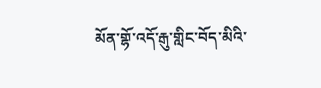མོན་གྷོ་འདོ་རྒུ་གླིང་བོད་མིའི་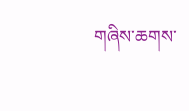གཞིས་ཆགས་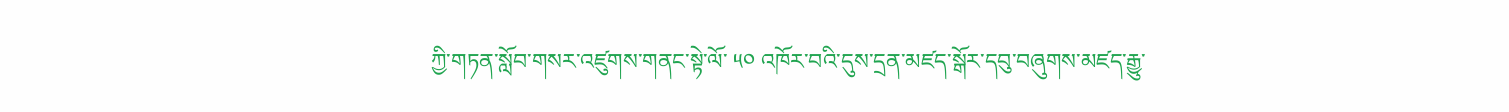ཀྱི་གཏན་སློབ་གསར་འཛུགས་གནང་སྟེ་ལོ་ ༥༠ འཁོར་བའི་དུས་དྲན་མཛད་སྒོར་དབུ་བཞུགས་མཛད་རྒྱུ་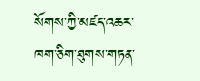སོགས་ཀྱི་མཛད་འཆར་ཁག་ཅིག་ཐུགས་གཏན་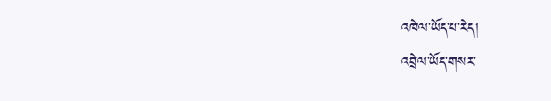འཁེལ་ཡོད་པ་རེད།
འབྲེལ་ཡོད་གསར་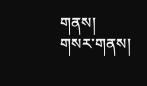གནས།
གསར་གནས།